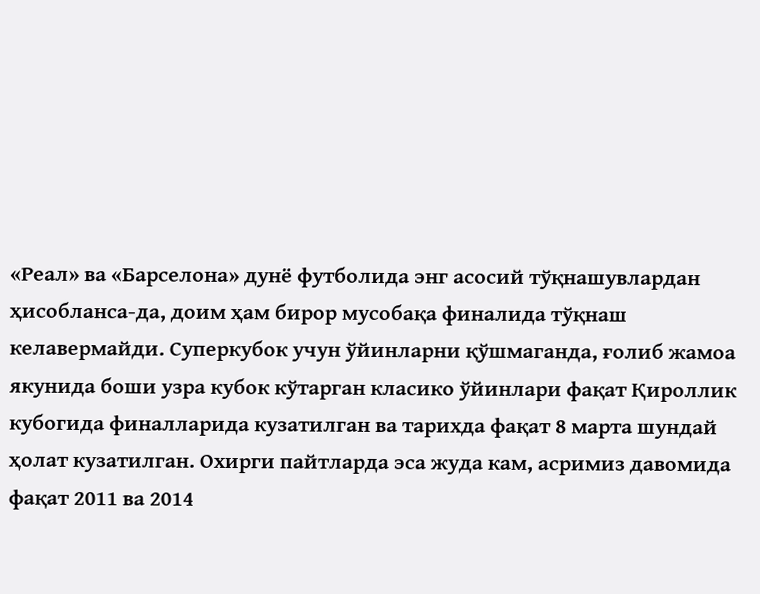«Реал» ва «Барселона» дунё футболида энг асосий тўқнашувлардан ҳисобланса-да, доим ҳам бирор мусобақа финалида тўқнаш келавермайди. Суперкубок учун ўйинларни қўшмаганда, ғолиб жамоа якунида боши узра кубок кўтарган класико ўйинлари фақат Қироллик кубогида финалларида кузатилган ва тарихда фақат 8 марта шундай ҳолат кузатилган. Охирги пайтларда эса жуда кам, асримиз давомида фақат 2011 ва 2014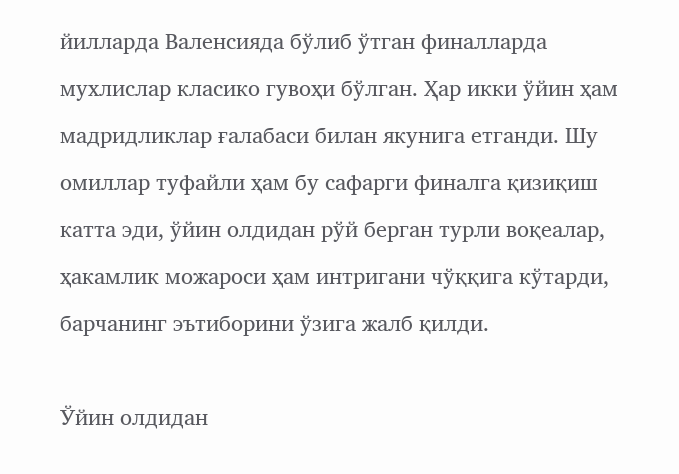йилларда Валенсияда бўлиб ўтган финалларда мухлислар класико гувоҳи бўлган. Ҳар икки ўйин ҳам мадридликлар ғалабаси билан якунига етганди. Шу омиллар туфайли ҳам бу сафарги финалга қизиқиш катта эди, ўйин олдидан рўй берган турли воқеалар, ҳакамлик можароси ҳам интригани чўққига кўтарди, барчанинг эътиборини ўзига жалб қилди.

Ўйин олдидан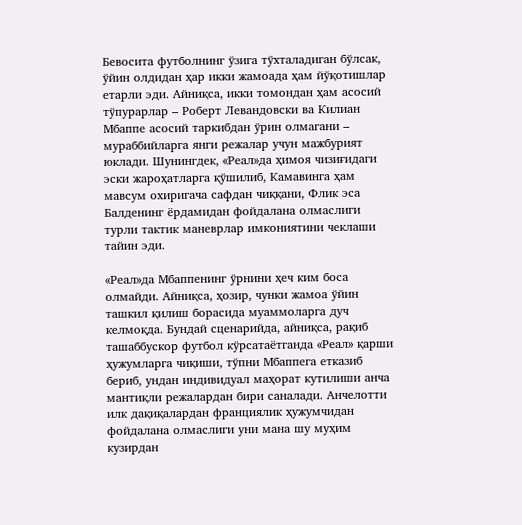Бевосита футболнинг ўзига тўхталадиган бўлсак, ўйин олдидан ҳар икки жамоада ҳам йўқотишлар етарли эди. Айниқса, икки томондан ҳам асосий тўпурарлар – Роберт Левандовски ва Килиан Мбаппе асосий таркибдан ўрин олмагани – мураббийларга янги режалар учун мажбурият юклади. Шунингдек, «Реал»да ҳимоя чизиғидаги эски жароҳатларга қўшилиб, Камавинга ҳам мавсум охиригача сафдан чиққани, Флик эса Балденинг ёрдамидан фойдалана олмаслиги турли тактик маневрлар имкониятини чеклаши тайин эди.

«Реал»да Мбаппенинг ўрнини ҳеч ким боса олмайди. Айниқса, ҳозир, чунки жамоа ўйин ташкил қилиш борасида муаммоларга дуч келмоқда. Бундай сценарийда, айниқса, рақиб ташаббускор футбол кўрсатаётганда «Реал» қарши ҳужумларга чиқиши, тўпни Мбаппега етказиб бериб, ундан индивидуал маҳорат кутилиши анча мантиқли режалардан бири саналади. Анчелотти илк дақиқалардан франциялик ҳужумчидан фойдалана олмаслиги уни мана шу муҳим кузирдан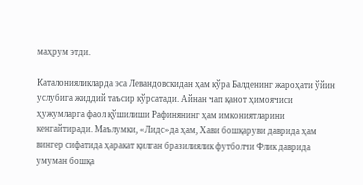маҳрум этди.

Каталонияликларда эса Левандовскидан ҳам кўра Балденинг жароҳати ўйин услубига жиддий таъсир кўрсатади. Айнан чап қанот ҳимоячиси ҳужумларга фаол қўшилиши Рафинянинг ҳам имкониятларини кенгайтиради. Маълумки, «Лидс»да ҳам, Хави бошқаруви даврида ҳам вингер сифатида ҳаракат қилган бразилиялик футболчи Флик даврида умуман бошқа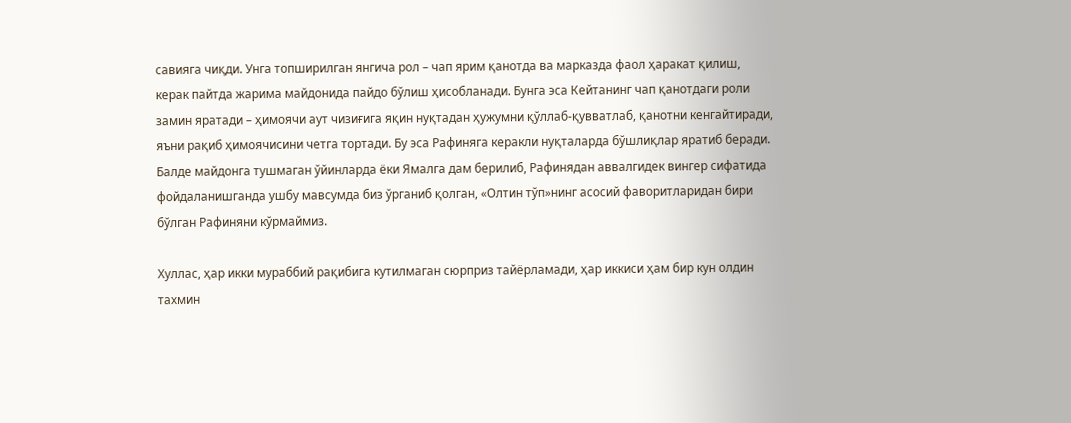савияга чиқди. Унга топширилган янгича рол – чап ярим қанотда ва марказда фаол ҳаракат қилиш, керак пайтда жарима майдонида пайдо бўлиш ҳисобланади. Бунга эса Кейтанинг чап қанотдаги роли замин яратади – ҳимоячи аут чизиғига яқин нуқтадан ҳужумни қўллаб-қувватлаб, қанотни кенгайтиради, яъни рақиб ҳимоячисини четга тортади. Бу эса Рафиняга керакли нуқталарда бўшлиқлар яратиб беради. Балде майдонга тушмаган ўйинларда ёки Ямалга дам берилиб, Рафинядан аввалгидек вингер сифатида фойдаланишганда ушбу мавсумда биз ўрганиб қолган, «Олтин тўп»нинг асосий фаворитларидан бири бўлган Рафиняни кўрмаймиз.

Хуллас, ҳар икки мураббий рақибига кутилмаган сюрприз тайёрламади, ҳар иккиси ҳам бир кун олдин тахмин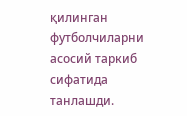қилинган футболчиларни асосий таркиб сифатида танлашди.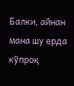Балки, айнан мана шу ерда кўпроқ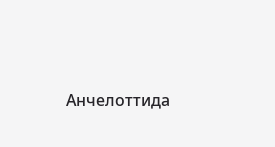Анчелоттида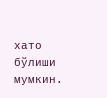хато бўлиши мумкин.